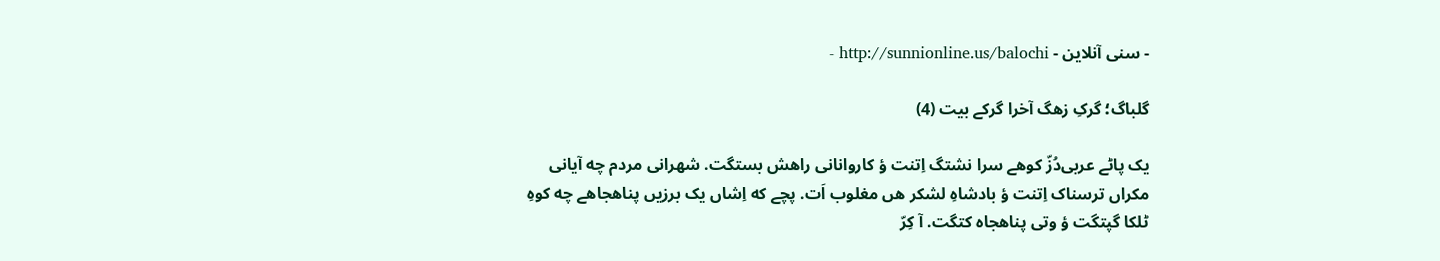- سنی آنلاین - http://sunnionline.us/balochi -

گلباگ؛ گرکِ زهگ آخرا گرکے بیت (4)

یک پاٹے عربی‌دُزّ کوهے سرا نشتگ اِتنت ؤ کاروانانی راهش بستگت. شهرانی مردم چه آیانی مکراں ترسناک اِتنت ؤ بادشاهِ لشکر هں مغلوب اَت. پچے که اِشاں یک برزیں پناهجاهے چه کوهِ ٹلکا گپتگت ؤ وتی پناهجاه کتگت. آ کِرّ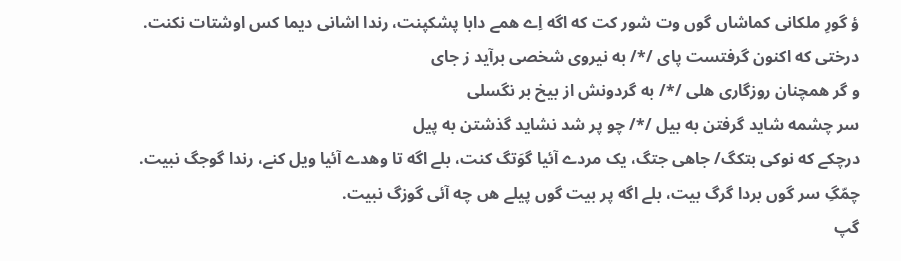ؤ گورِ ملکانی کماشاں گوں وت شور کت که اگه اِے همے دابا پشکپنت، رندا اشانی دیما کس اوشتات نکنت.
درختی که اکنون گرفتست پای /*/ به نیروی شخصی برآید ز جای
و گر همچنان روزگاری هلی /*/ به گردونش از بیخ بر نگسلی
سر چشمه شاید گرفتن به بیل /*/ چو پر شد نشاید گذشتن به پیل
درچکے که نوکی بتکگ/ جاهی جتگ، یک مردے آئیا گوَتگ کنت، بلے اگه تا وهدے آئیا ویل کنے، رندا گوجگ نبیت.
چمّگِ سر گوں بردا گرگ بیت، بلے اگه پر بیت گوں پیلے هں چه آئی گوزگ نبیت.
گپ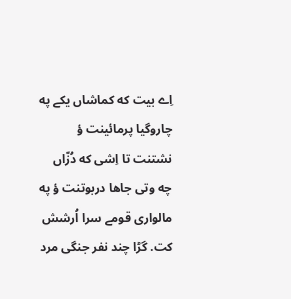اِے بیت که کماشاں یکے په چاروگیا پرمائینت ؤ نشتنت تا اِشی که دُزّاں چه وتی جاها دربوتنت ؤ په مالواری قومے سرا اُرشش کت. گڑا چند نفر جنگی مرد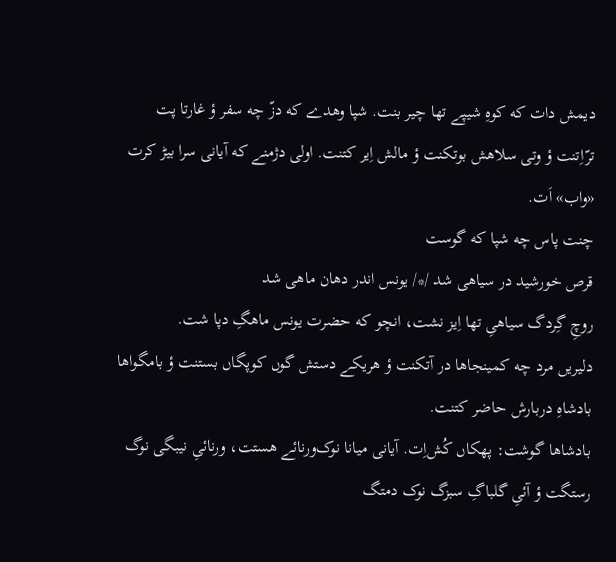دیمش دات که کوهِ شیپے تها چیر بنت. شپا وهدے که دزّ چه سفر ؤ غارتا پت ترّاِتنت ؤ وتی سلاهش بوتکنت ؤ مالش اِیر کتنت. اولی دژمنے که آیانی سرا بیڑ کرت «واب» اَت.
چنت پاس چه شپا که گوست
قرص خورشید در سیاهی شد /*/ یونس اندر دهان ماهی شد
روچِ گِردگ سیاهیِ تها اِیز نشت، انچو که حضرت یونس ماهگِ دپا شت.
دلیریں مرد چه کمینجاها در آتکنت ؤ هریکے دستش گوں کوپگاں بستنت ؤ بامگواها بادشاهِ دربارش حاضر کتنت.
بادشاها گوشت: پهکاں کُش‌اِت. آیانی میانا نوک‌ورنائے هستت، ورنائیِ نیبگی نوگ رستگت ؤ آئیِ گلباگِ سبزگ نوک دمتگ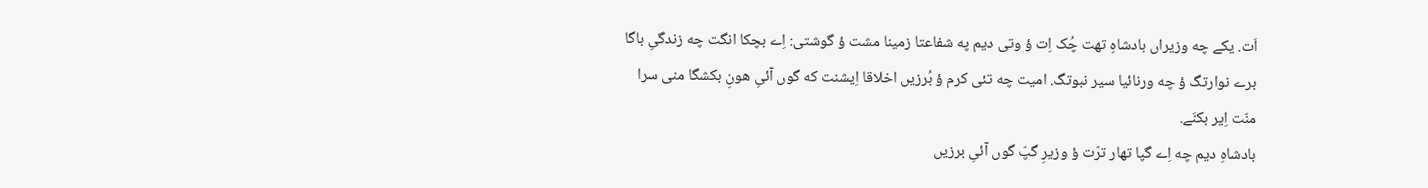اَت. یکے چه وزیراں بادشاهِ تهت چُک اِت ؤ وتی دیم په شفاعتا زمینا مشت ؤ گوشتی: اِے بچکا انگت چه زندگیِ باگا برے نوارتگ ؤ چه ورنائیا سیر نبوتگ. امیت چه تئی کرم ؤ بُرزیں اخلاقا اِیشنت که گوں آئیِ هونِ بکشگا منی سرا منّت اِیر بکنَے.
بادشاهِ دیم چه اِے گپا تهار ترّت ؤ وزیرِ گپّ گوں آئیِ برزیں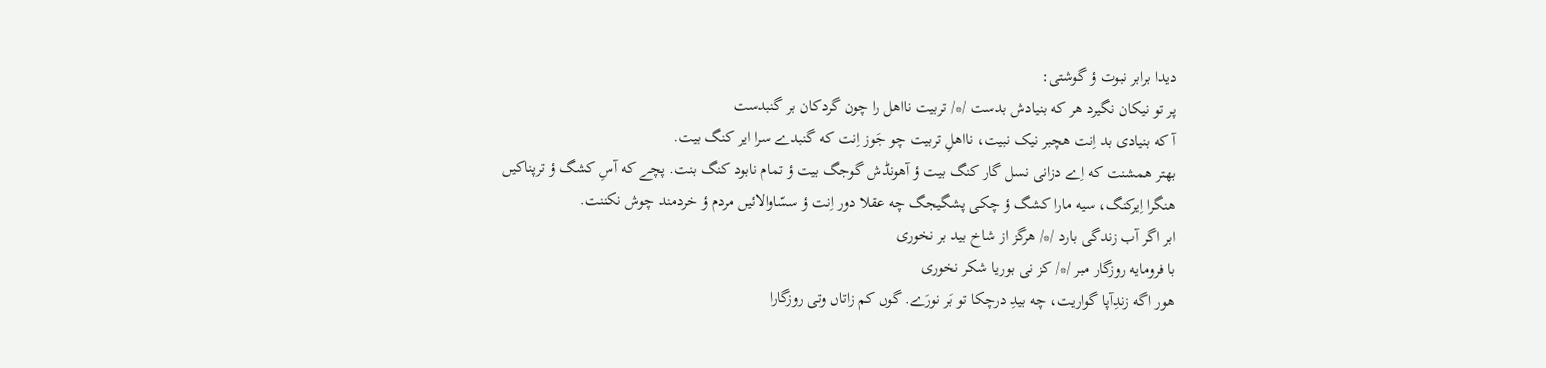دیدا برابر نبوت ؤ گوشتی:
پر تو نیکان نگیرد هر که بنیادش بدست /*/ تربیت نااهل را چون گردکان بر گنبدست
آ که بنیادی بد اِنت هچبر نیک نبیت، نااهلِ تربیت چو جَوز اِنت که گنبدے سرا ایر کنگ بیت.
بهتر همشنت که اِے دزانی نسل گار کنگ بیت ؤ آهونڈش گوجگ بیت ؤ تمام نابود کنگ بنت. پچے که آسِ کشگ ؤ ترپناکیں هنگرا اِیرکنگ، سیه مارا کشگ ؤ چکی پشگیجگ چه عقلا دور اِنت ؤ سسّاوالائیں مردم ؤ خردمند چوش نکننت.
ابر اگر آب زندگی بارد /*/ هرگز از شاخ بید بر نخوری
با فرومایه روزگار مبر /*/ کز نی بوریا شکر نخوری
هور اگه زندِآپا گواریت، چه بیدِ درچکا تو بَر نورَے. گوں کم زاتاں وتی روزگارا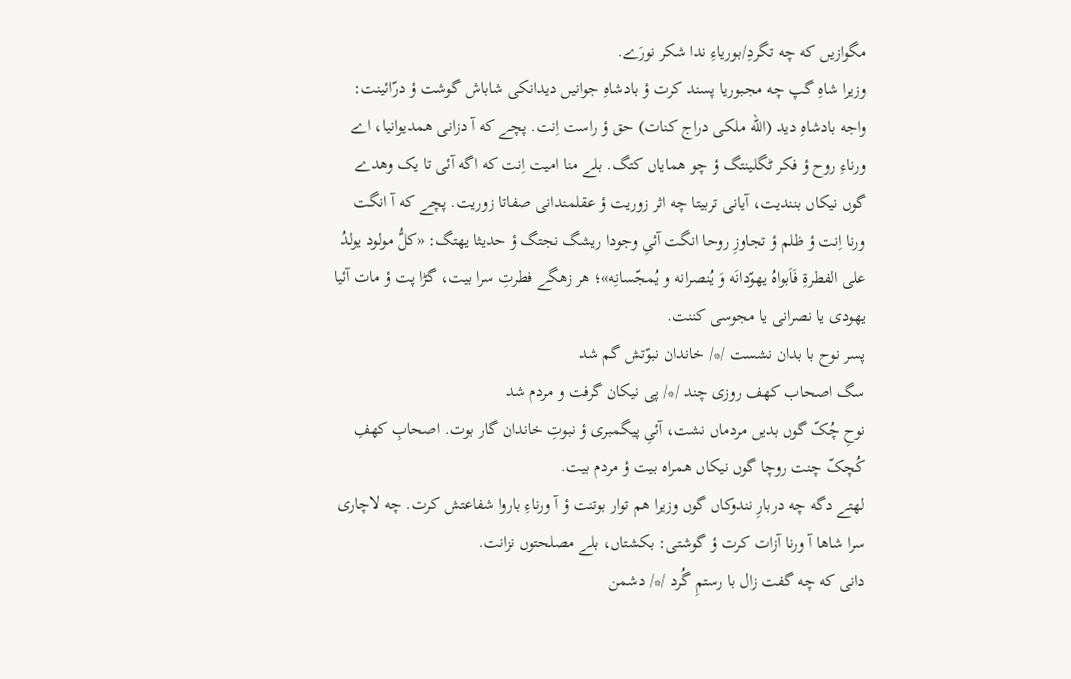مگوازیں که چه تگردِ/بوریاءِ ندا شکر نورَے.
وزیرا شاهِ گپ چه مجبوریا پسند کرت ؤ بادشاهِ جوانیں دیدانکی شاباش گوشت ؤ درّائینت: واجه بادشاهِ دید (الله ملکی دراج کنات) حق ؤ راست اِنت. پچے که آ دزانی همدیوانیا، اے ورناءِ روح ؤ فکر ٹگلینتگ ؤ چو همایاں کتگ. بلے منا امیت اِنت که اگه آئی تا یک وهدے گوں نیکاں بنندیت، آیانی تربیتا چه اثر زوریت ؤ عقلمندانی صفاتا زوریت. پچے که آ انگت ورنا اِنت ؤ ظلم ؤ تجاوزِ روحا انگت آئیِ وجودا ریشگ نجتگ ؤ حدیثا یهتگ: «کلُّ مولود یولدُ علی الفطرةِ فَاَبواهُ یهوّدانَه وَ یُنصرانه و یُمجّسانِه»؛ هر زهگے فطرتِ سرا بیت، گڑا پت ؤ مات آئیا یهودی یا نصرانی یا مجوسی کننت.
پسر نوح با بدان نشست /*/ خاندان نبوّتش گم شد
سگ اصحاب کهف روزی چند /*/ پی نیکان گرفت و مردم شد
نوحِ چُکّ گوں بدیں مردماں نشت، آئیِ پیگمبری ؤ نبوتِ خاندان گار بوت. اصحابِ کهفِ کُچکّ چنت روچا گوں نیکاں همراه بیت ؤ مردم بیت.
لهتے دگه چه دربارِ نندوکاں گوں وزیرا هم توار بوتنت ؤ آ ورناءِ باروا شفاعتش کرت. چه لاچاری سرا شاها آ ورنا آزات کرت ؤ گوشتی: بکشتاں، بلے مصلحتوں نزانت.
دانی که چه گفت زال با رستمِ گُرد /*/ دشمن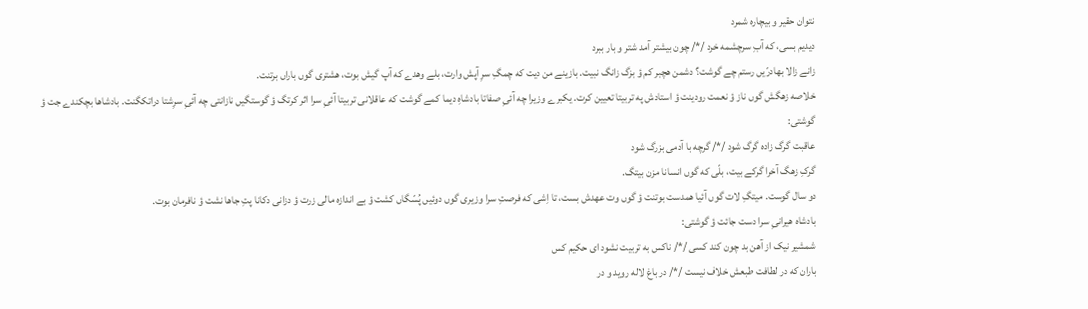نتوان حقیر و بیچاره شمرد
دیدیم بسی، که آبِ سرچشمه خرد /*/ چون بیشتر آمد شتر و بار ببرد
زانے زالا بهادرّیں رستم چے گوشت؟ دشمن هچبر کم ؤ‌ بزگ زانگ نبیت. بازینے من دیت که چمگِ سرِ آپش وارت، بلے وهدے که آپ گیش بوت، هشتری گوں باراں برتنت.
خلاصه زهگش گوں ناز ؤ نعمت رودینت ؤ استادش په تربیتا تعیین کرت. یکبرے وزیرا چه آئیِ صفاتا بادشاهِ دیما کمے گوشت که عاقلانی تربیتا آئیِ سرا اثر کرتگ ؤ گوستگیں نازانتی چه آئیِ سرِشتا دراتکگنت. بادشاها بچکندے جت ؤ گوشتی:
عاقبت گرگ زاده گرگ شود /*/ گرچه با آدمی بزرگ شود
گرکِ زهگ آخرا گرکے بیت، بلّی که گوں انسانا مزن بیتگ.
دو سال گوست. میتگِ لات گوں آئیا همدست بوتنت ؤ گوں وت عهدش بست، تا اِشی که فرصتِ سرا وزیری گوں دوئیں پُسّگاں کشت ؤ بے اندازه مالی زرت ؤ دزانی دکانا پتِ جاها نشت ؤ نافرمان بوت.
بادشاه هیرانیِ سرا دست جائت ؤ گوشتی:
شمشیر نیک از آهن بد چون کند کسی /*/ ناکس به تربیت نشود ای حکیم کس
باران که در لطافت طبعش خلاف نیست /*/ در باغ لاله روید و در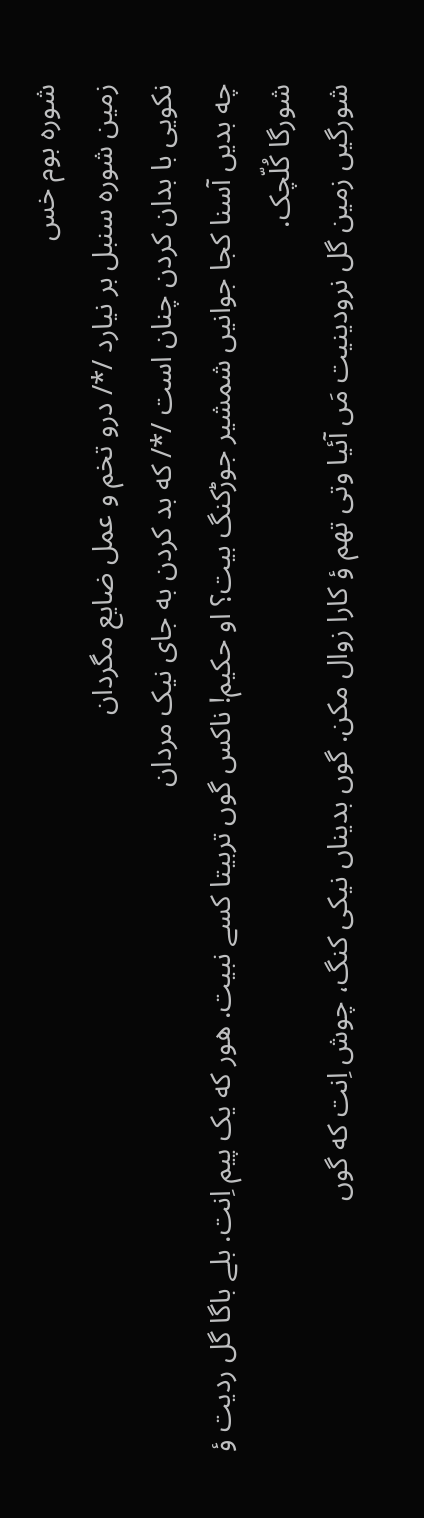شوره بوم خس
زمین شوره سنبل بر نیارد /*/ درو تخم و عمل ضایع مگردان
نکویی با بدان کردن چنان است /*/ که بد کردن به جای نیک مردان
چه بدیں آسنا کجا جوانیں شمشیر جوڑکنگ بیت؟ او حکیم! ناکس گوں تربیتا کسے نبیت. هور که یک پیم اِنت. بلے باگا گل ردیت ؤ شورگا کُلّچک.
شورگیں زمین گل نرودینیت مَں آئیا وتی تهم ؤ کارا زوال مکن. گوں بدیناں نیکی کنگ، چوش اِنت که گوں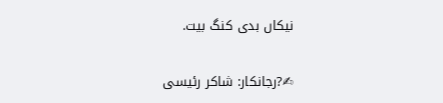نیکاں بدی کنگ بیت.

✍?رجانکار: شاکر رئیسی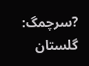?سرچمگ: گلستان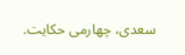سعدی، چهارمی حکایت.